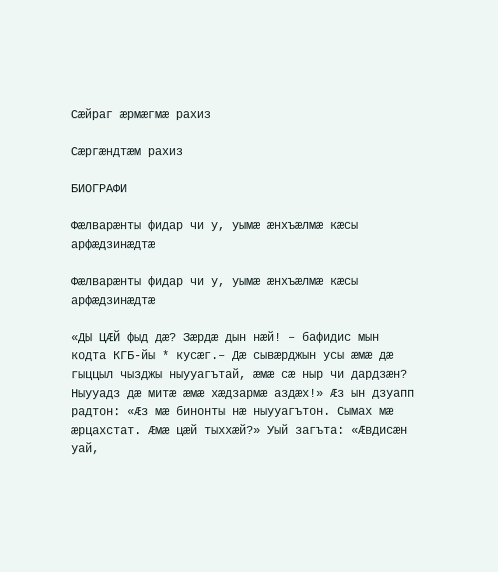Сӕйраг ӕрмӕгмӕ рахиз

Сӕргӕндтӕм рахиз

БИОГРАФИ

Фӕлварӕнты фидар чи у, уымӕ ӕнхъӕлмӕ кӕсы арфӕдзинӕдтӕ

Фӕлварӕнты фидар чи у, уымӕ ӕнхъӕлмӕ кӕсы арфӕдзинӕдтӕ

«ДЫ ЦӔЙ фыд дӕ? Зӕрдӕ дын нӕй! – бафидис мын кодта КГБ-йы * кусӕг.– Дӕ сывӕрджын усы ӕмӕ дӕ гыццыл чызджы ныууагътай, ӕмӕ сӕ ныр чи дардзӕн? Ныууадз дӕ митӕ ӕмӕ хӕдзармӕ аздӕх!» Ӕз ын дзуапп радтон: «Ӕз мӕ бинонты нӕ ныууагътон. Сымах мӕ ӕрцахстат. Ӕмӕ цӕй тыххӕй?» Уый загъта: «Ӕвдисӕн уай,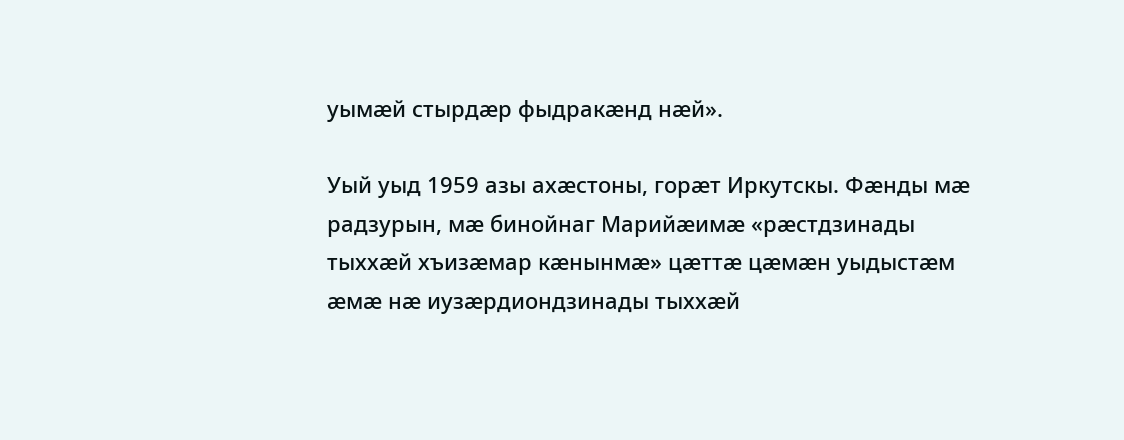уымӕй стырдӕр фыдракӕнд нӕй».

Уый уыд 1959 азы ахӕстоны, горӕт Иркутскы. Фӕнды мӕ радзурын, мӕ бинойнаг Марийӕимӕ «рӕстдзинады тыххӕй хъизӕмар кӕнынмӕ» цӕттӕ цӕмӕн уыдыстӕм ӕмӕ нӕ иузӕрдиондзинады тыххӕй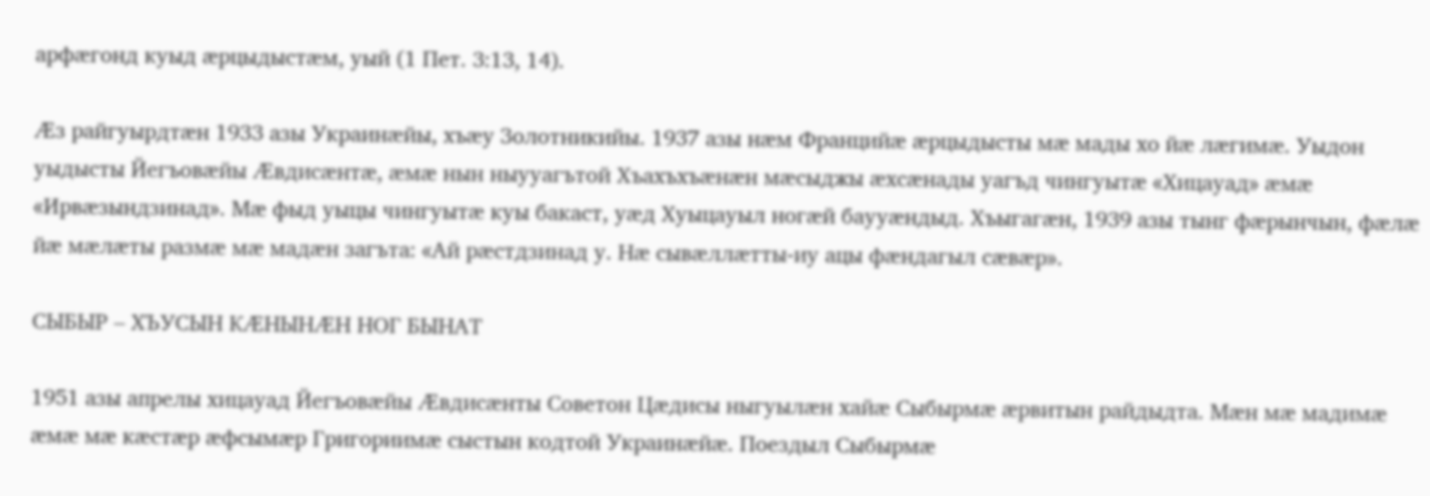арфӕгонд куыд ӕрцыдыстӕм, уый (1 Пет. 3:13, 14).

Ӕз райгуырдтӕн 1933 азы Украинӕйы, хъӕу Золотникийы. 1937 азы нӕм Францийӕ ӕрцыдысты мӕ мады хо йӕ лӕгимӕ. Уыдон уыдысты Йегъовӕйы Ӕвдисӕнтӕ, ӕмӕ нын ныууагътой Хъахъхъӕнӕн мӕсыджы ӕхсӕнады уагъд чингуытӕ «Хицауад» ӕмӕ «Ирвӕзындзинад». Мӕ фыд уыцы чингуытӕ куы бакаст, уӕд Хуыцауыл ногӕй баууӕндыд. Хъыгагӕн, 1939 азы тынг фӕрынчын, фӕлӕ йӕ мӕлӕты размӕ мӕ мадӕн загъта: «Ай рӕстдзинад у. Нӕ сывӕллӕтты-иу ацы фӕндагыл сӕвӕр».

СЫБЫР – ХЪУСЫН КӔНЫНӔН НОГ БЫНАТ

1951 азы апрелы хицауад Йегъовӕйы Ӕвдисӕнты Советон Цӕдисы ныгуылӕн хайӕ Сыбырмӕ ӕрвитын райдыдта. Мӕн мӕ мадимӕ ӕмӕ мӕ кӕстӕр ӕфсымӕр Григориимӕ сыстын кодтой Украинӕйӕ. Поездыл Сыбырмӕ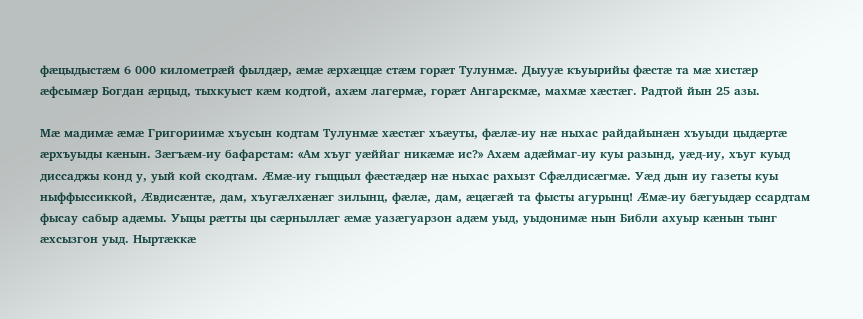фӕцыдыстӕм 6 000 километрӕй фылдӕр, ӕмӕ ӕрхӕццӕ стӕм горӕт Тулунмӕ. Дыууӕ къуырийы фӕстӕ та мӕ хистӕр ӕфсымӕр Богдан ӕрцыд, тыхкуыст кӕм кодтой, ахӕм лагермӕ, горӕт Ангарскмӕ, махмӕ хӕстӕг. Радтой йын 25 азы.

Мӕ мадимӕ ӕмӕ Григориимӕ хъусын кодтам Тулунмӕ хӕстӕг хъӕуты, фӕлӕ-иу нӕ ныхас райдайынӕн хъуыди цыдӕртӕ ӕрхъуыды кӕнын. Зӕгъӕм-иу бафарстам: «Ам хъуг уӕййаг никӕмӕ ис?» Ахӕм адӕймаг-иу куы разынд, уӕд-иу, хъуг куыд диссаджы конд у, уый кой скодтам. Ӕмӕ-иу гыццыл фӕстӕдӕр нӕ ныхас рахызт Сфӕлдисӕгмӕ. Уӕд дын иу газеты куы ныффыссиккой, Ӕвдисӕнтӕ, дам, хъугӕлхӕнӕг зилынц, фӕлӕ, дам, ӕцӕгӕй та фысты агурынц! Ӕмӕ-иу бӕгуыдӕр ссардтам фысау сабыр адӕмы. Уыцы рӕтты цы сӕрныллӕг ӕмӕ уазӕгуарзон адӕм уыд, уыдонимӕ нын Библи ахуыр кӕнын тынг ӕхсызгон уыд. Ныртӕккӕ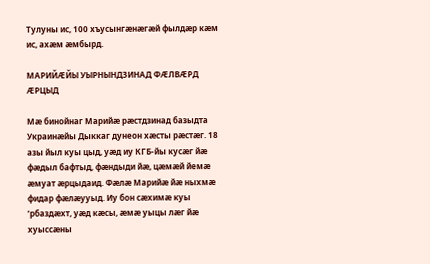Тулуны ис, 100 хъусынгӕнӕгӕй фылдӕр кӕм ис, ахӕм ӕмбырд.

МАРИЙӔЙЫ УЫРНЫНДЗИНАД ФӔЛВӔРД ӔРЦЫД

Мӕ бинойнаг Марийӕ рӕстдзинад базыдта Украинӕйы Дыккаг дунеон хӕсты рӕстӕг. 18 азы йыл куы цыд, уӕд иу КГБ-йы кусӕг йӕ фӕдыл бафтыд, фӕндыди йӕ, цӕмӕй йемӕ ӕмуат ӕрцыдаид. Фӕлӕ Марийӕ йӕ ныхмӕ фидар фӕлӕууыд. Иу бон сӕхимӕ куы ’рбаздӕхт, уӕд кӕсы, ӕмӕ уыцы лӕг йӕ хуыссӕны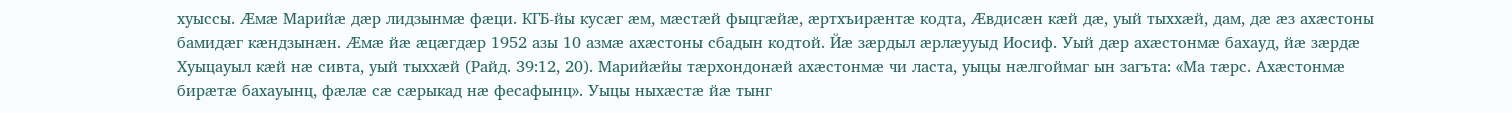хуыссы. Ӕмӕ Марийӕ дӕр лидзынмӕ фӕци. КГБ-йы кусӕг ӕм, мӕстӕй фыцгӕйӕ, ӕртхъирӕнтӕ кодта, Ӕвдисӕн кӕй дӕ, уый тыххӕй, дам, дӕ ӕз ахӕстоны бамидӕг кӕндзынӕн. Ӕмӕ йӕ ӕцӕгдӕр 1952 азы 10 азмӕ ахӕстоны сбадын кодтой. Йӕ зӕрдыл ӕрлӕууыд Иосиф. Уый дӕр ахӕстонмӕ бахауд, йӕ зӕрдӕ Хуыцауыл кӕй нӕ сивта, уый тыххӕй (Райд. 39:12, 20). Марийӕйы тӕрхондонӕй ахӕстонмӕ чи ласта, уыцы нӕлгоймаг ын загъта: «Ма тӕрс. Ахӕстонмӕ бирӕтӕ бахауынц, фӕлӕ сӕ сӕрыкад нӕ фесафынц». Уыцы ныхӕстӕ йӕ тынг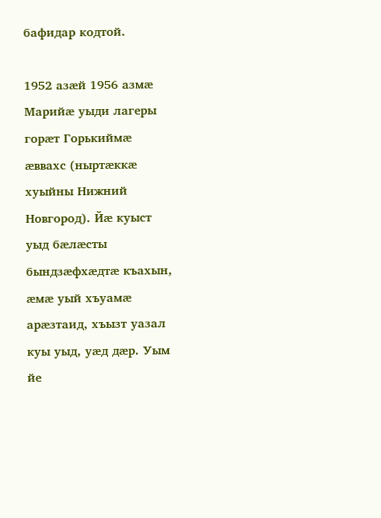бафидар кодтой.

1952 азӕй 1956 азмӕ Марийӕ уыди лагеры горӕт Горькиймӕ ӕввахс (ныртӕккӕ хуыйны Нижний Новгород). Йӕ куыст уыд бӕлӕсты бындзӕфхӕдтӕ къахын, ӕмӕ уый хъуамӕ арӕзтаид, хъызт уазал куы уыд, уӕд дӕр. Уым йе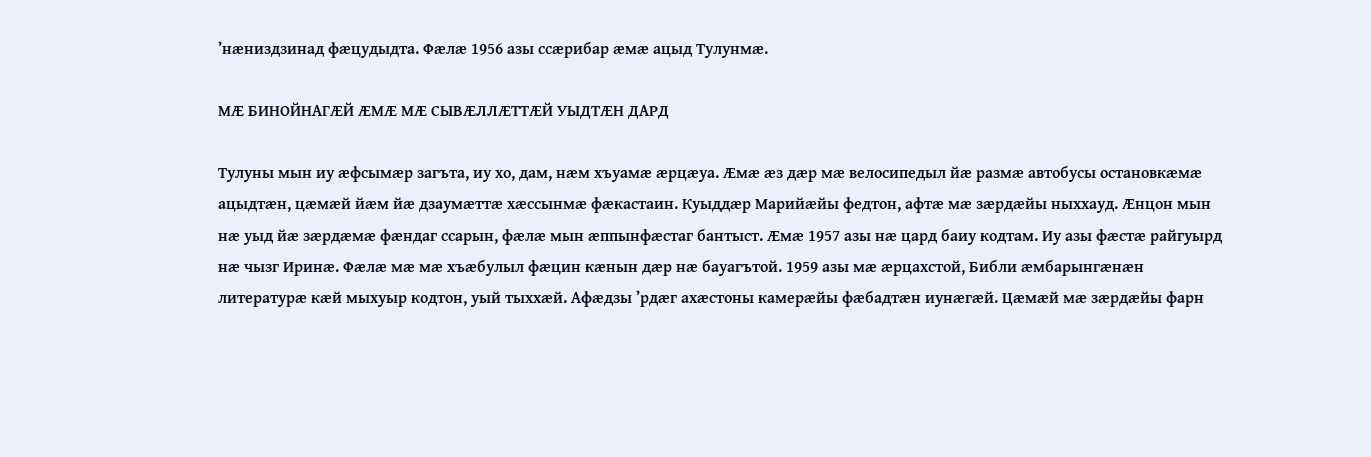’нӕниздзинад фӕцудыдта. Фӕлӕ 1956 азы ссӕрибар ӕмӕ ацыд Тулунмӕ.

МӔ БИНОЙНАГӔЙ ӔМӔ МӔ СЫВӔЛЛӔТТӔЙ УЫДТӔН ДАРД

Тулуны мын иу ӕфсымӕр загъта, иу хо, дам, нӕм хъуамӕ ӕрцӕуа. Ӕмӕ ӕз дӕр мӕ велосипедыл йӕ размӕ автобусы остановкӕмӕ ацыдтӕн, цӕмӕй йӕм йӕ дзаумӕттӕ хӕссынмӕ фӕкастаин. Куыддӕр Марийӕйы федтон, афтӕ мӕ зӕрдӕйы ныххауд. Ӕнцон мын нӕ уыд йӕ зӕрдӕмӕ фӕндаг ссарын, фӕлӕ мын ӕппынфӕстаг бантыст. Ӕмӕ 1957 азы нӕ цард баиу кодтам. Иу азы фӕстӕ райгуырд нӕ чызг Иринӕ. Фӕлӕ мӕ мӕ хъӕбулыл фӕцин кӕнын дӕр нӕ бауагътой. 1959 азы мӕ ӕрцахстой, Библи ӕмбарынгӕнӕн литературӕ кӕй мыхуыр кодтон, уый тыххӕй. Афӕдзы ’рдӕг ахӕстоны камерӕйы фӕбадтӕн иунӕгӕй. Цӕмӕй мӕ зӕрдӕйы фарн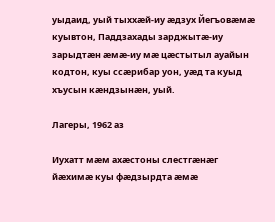уыдаид, уый тыххӕй-иу ӕдзух Йегъовӕмӕ куывтон, Паддзахады зарджытӕ-иу зарыдтӕн ӕмӕ-иу мӕ цӕстытыл ауайын кодтон, куы ссӕрибар уон, уӕд та куыд хъусын кӕндзынӕн, уый.

Лагеры, 1962 аз

Иухатт мӕм ахӕстоны слестгӕнӕг йӕхимӕ куы фӕдзырдта ӕмӕ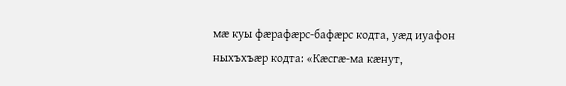мӕ куы фӕрафӕрс-бафӕрс кодта, уӕд иуафон ныхъхъӕр кодта: «Кӕсгӕ-ма кӕнут,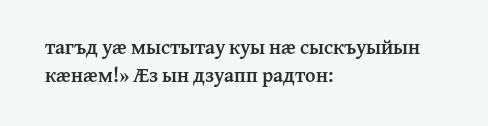тагъд уӕ мыстытау куы нӕ сыскъуыйын кӕнӕм!» Ӕз ын дзуапп радтон: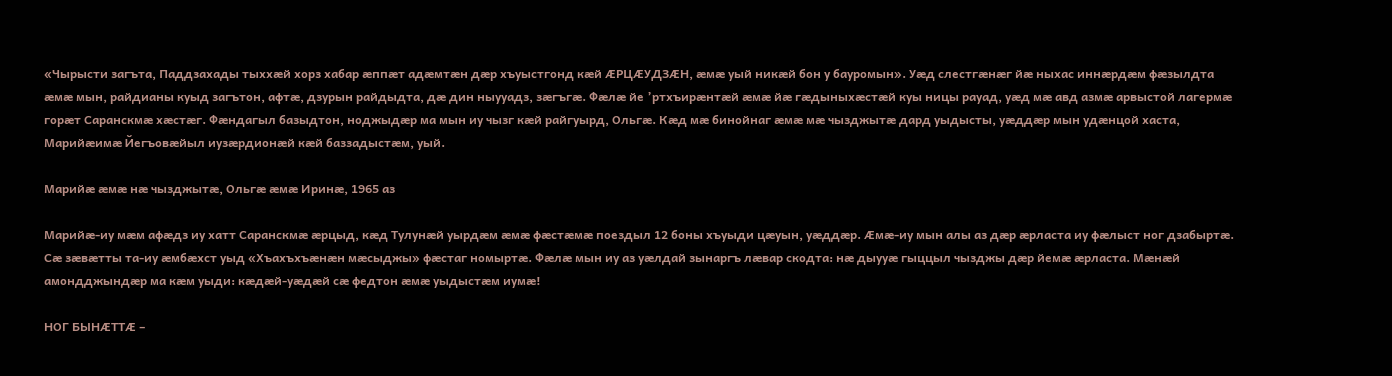«Чырысти загъта, Паддзахады тыххӕй хорз хабар ӕппӕт адӕмтӕн дӕр хъуыстгонд кӕй ӔРЦӔУДЗӔН, ӕмӕ уый никӕй бон у бауромын». Уӕд слестгӕнӕг йӕ ныхас иннӕрдӕм фӕзылдта ӕмӕ мын, райдианы куыд загътон, афтӕ, дзурын райдыдта, дӕ дин ныууадз, зӕгъгӕ. Фӕлӕ йе ’ртхъирӕнтӕй ӕмӕ йӕ гӕдыныхӕстӕй куы ницы рауад, уӕд мӕ авд азмӕ арвыстой лагермӕ горӕт Саранскмӕ хӕстӕг. Фӕндагыл базыдтон, ноджыдӕр ма мын иу чызг кӕй райгуырд, Ольгӕ. Кӕд мӕ бинойнаг ӕмӕ мӕ чызджытӕ дард уыдысты, уӕддӕр мын удӕнцой хаста, Марийӕимӕ Йегъовӕйыл иузӕрдионӕй кӕй баззадыстӕм, уый.

Марийӕ ӕмӕ нӕ чызджытӕ, Ольгӕ ӕмӕ Иринӕ, 1965 аз

Марийӕ-иу мӕм афӕдз иу хатт Саранскмӕ ӕрцыд, кӕд Тулунӕй уырдӕм ӕмӕ фӕстӕмӕ поездыл 12 боны хъуыди цӕуын, уӕддӕр. Ӕмӕ-иу мын алы аз дӕр ӕрласта иу фӕлыст ног дзабыртӕ. Сӕ зӕвӕтты та-иу ӕмбӕхст уыд «Хъахъхъӕнӕн мӕсыджы» фӕстаг номыртӕ. Фӕлӕ мын иу аз уӕлдай зынаргъ лӕвар скодта: нӕ дыууӕ гыццыл чызджы дӕр йемӕ ӕрласта. Мӕнӕй амондджындӕр ма кӕм уыди: кӕдӕй-уӕдӕй сӕ федтон ӕмӕ уыдыстӕм иумӕ!

НОГ БЫНӔТТӔ –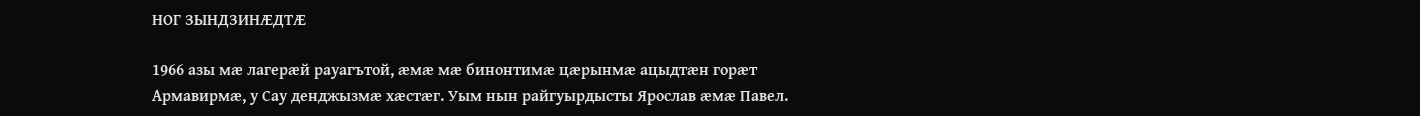НОГ ЗЫНДЗИНӔДТӔ

1966 азы мӕ лагерӕй рауагътой, ӕмӕ мӕ бинонтимӕ цӕрынмӕ ацыдтӕн горӕт Армавирмӕ, у Сау денджызмӕ хӕстӕг. Уым нын райгуырдысты Ярослав ӕмӕ Павел.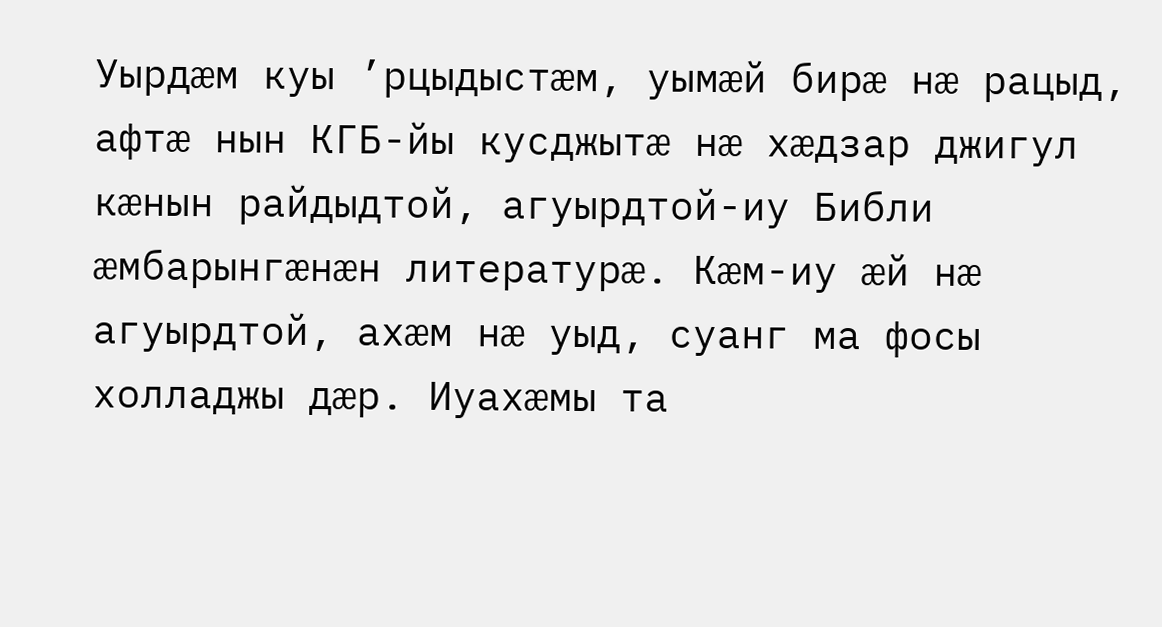Уырдӕм куы ’рцыдыстӕм, уымӕй бирӕ нӕ рацыд, афтӕ нын КГБ-йы кусджытӕ нӕ хӕдзар джигул кӕнын райдыдтой, агуырдтой-иу Библи ӕмбарынгӕнӕн литературӕ. Кӕм-иу ӕй нӕ агуырдтой, ахӕм нӕ уыд, суанг ма фосы холладжы дӕр. Иуахӕмы та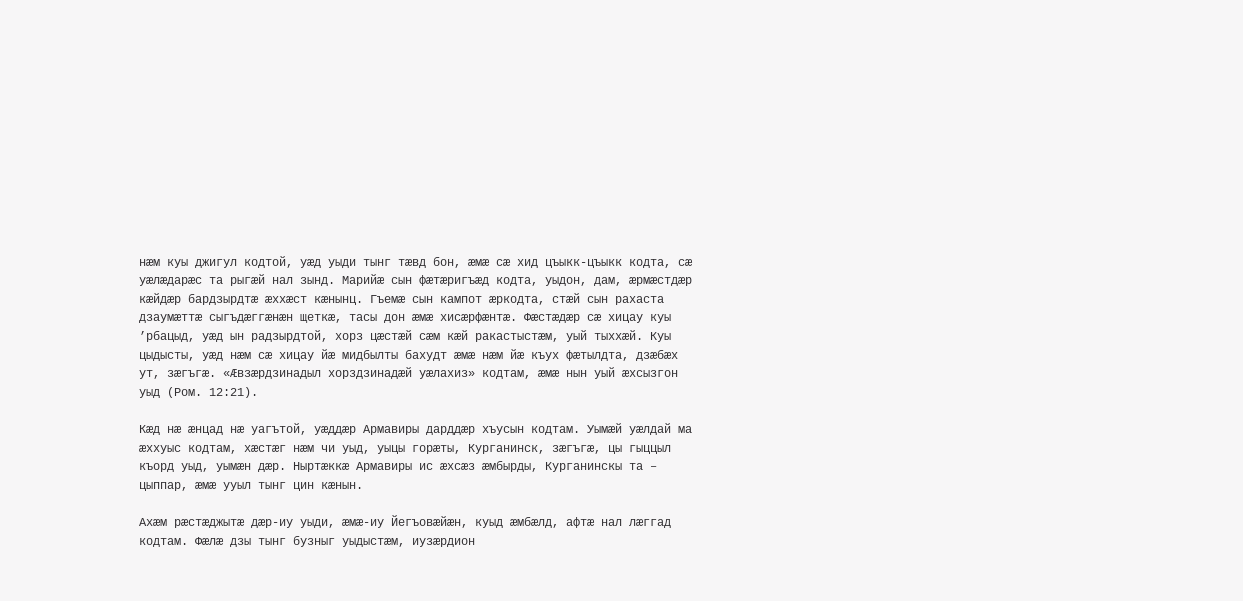нӕм куы джигул кодтой, уӕд уыди тынг тӕвд бон, ӕмӕ сӕ хид цъыкк-цъыкк кодта, сӕ уӕлӕдарӕс та рыгӕй нал зынд. Марийӕ сын фӕтӕригъӕд кодта, уыдон, дам, ӕрмӕстдӕр кӕйдӕр бардзырдтӕ ӕххӕст кӕнынц. Гъемӕ сын кампот ӕркодта, стӕй сын рахаста дзаумӕттӕ сыгъдӕггӕнӕн щеткӕ, тасы дон ӕмӕ хисӕрфӕнтӕ. Фӕстӕдӕр сӕ хицау куы ’рбацыд, уӕд ын радзырдтой, хорз цӕстӕй сӕм кӕй ракастыстӕм, уый тыххӕй. Куы цыдысты, уӕд нӕм сӕ хицау йӕ мидбылты бахудт ӕмӕ нӕм йӕ къух фӕтылдта, дзӕбӕх ут, зӕгъгӕ. «Ӕвзӕрдзинадыл хорздзинадӕй уӕлахиз» кодтам, ӕмӕ нын уый ӕхсызгон уыд (Ром. 12:21).

Кӕд нӕ ӕнцад нӕ уагътой, уӕддӕр Армавиры дарддӕр хъусын кодтам. Уымӕй уӕлдай ма ӕххуыс кодтам, хӕстӕг нӕм чи уыд, уыцы горӕты, Курганинск, зӕгъгӕ, цы гыццыл къорд уыд, уымӕн дӕр. Ныртӕккӕ Армавиры ис ӕхсӕз ӕмбырды, Курганинскы та – цыппар, ӕмӕ ууыл тынг цин кӕнын.

Ахӕм рӕстӕджытӕ дӕр-иу уыди, ӕмӕ-иу Йегъовӕйӕн, куыд ӕмбӕлд, афтӕ нал лӕггад кодтам. Фӕлӕ дзы тынг бузныг уыдыстӕм, иузӕрдион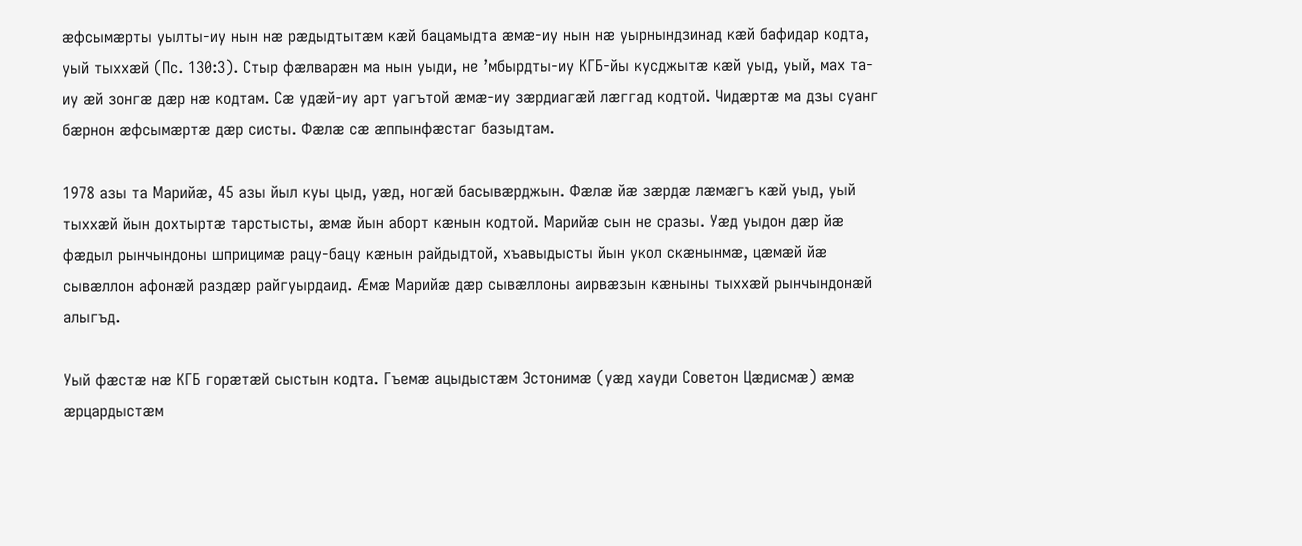ӕфсымӕрты уылты-иу нын нӕ рӕдыдтытӕм кӕй бацамыдта ӕмӕ-иу нын нӕ уырнындзинад кӕй бафидар кодта, уый тыххӕй (Пс. 130:3). Стыр фӕлварӕн ма нын уыди, не ’мбырдты-иу КГБ-йы кусджытӕ кӕй уыд, уый, мах та-иу ӕй зонгӕ дӕр нӕ кодтам. Сӕ удӕй-иу арт уагътой ӕмӕ-иу зӕрдиагӕй лӕггад кодтой. Чидӕртӕ ма дзы суанг бӕрнон ӕфсымӕртӕ дӕр систы. Фӕлӕ сӕ ӕппынфӕстаг базыдтам.

1978 азы та Марийӕ, 45 азы йыл куы цыд, уӕд, ногӕй басывӕрджын. Фӕлӕ йӕ зӕрдӕ лӕмӕгъ кӕй уыд, уый тыххӕй йын дохтыртӕ тарстысты, ӕмӕ йын аборт кӕнын кодтой. Марийӕ сын не сразы. Уӕд уыдон дӕр йӕ фӕдыл рынчындоны шприцимӕ рацу-бацу кӕнын райдыдтой, хъавыдысты йын укол скӕнынмӕ, цӕмӕй йӕ сывӕллон афонӕй раздӕр райгуырдаид. Ӕмӕ Марийӕ дӕр сывӕллоны аирвӕзын кӕныны тыххӕй рынчындонӕй алыгъд.

Уый фӕстӕ нӕ КГБ горӕтӕй сыстын кодта. Гъемӕ ацыдыстӕм Эстонимӕ (уӕд хауди Советон Цӕдисмӕ) ӕмӕ ӕрцардыстӕм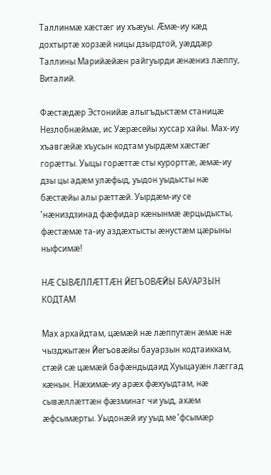Таллинмӕ хӕстӕг иу хъӕуы. Ӕмӕ-иу кӕд дохтыртӕ хорзӕй ницы дзырдтой, уӕддӕр Таллины Марийӕйӕн райгуырди ӕнӕниз лӕппу, Виталий.

Фӕстӕдӕр Эстонийӕ алыгъдыстӕм станицӕ Незлобнӕймӕ, ис Уӕрӕсейы хуссар хайы. Мах-иу хъавгӕйӕ хъусын кодтам уырдӕм хӕстӕг горӕтты. Уыцы горӕттӕ сты курорттӕ, ӕмӕ-иу дзы цы адӕм улӕфыд, уыдон уыдысты нӕ бӕстӕйы алы рӕттӕй. Уырдӕм-иу се ’нӕниздзинад фӕфидар кӕнынмӕ ӕрцыдысты, фӕстӕмӕ та-иу аздӕхтысты ӕнустӕм цӕрыны ныфсимӕ!

НӔ СЫВӔЛЛӔТТӔН ЙЕГЪОВӔЙЫ БАУАРЗЫН КОДТАМ

Мах архайдтам, цӕмӕй нӕ лӕппутӕн ӕмӕ нӕ чызджытӕн Йегъовӕйы бауарзын кодтаиккам, стӕй сӕ цӕмӕй бафӕндыдаид Хуыцауӕн лӕггад кӕнын. Нӕхимӕ-иу арӕх фӕхуыдтам, нӕ сывӕллӕттӕн фӕзминаг чи уыд, ахӕм ӕфсымӕрты. Уыдонӕй иу уыд ме ’фсымӕр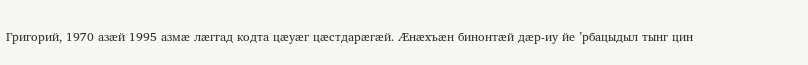Григорий, 1970 азӕй 1995 азмӕ лӕггад кодта цӕуӕг цӕстдарӕгӕй. Ӕнӕхъӕн бинонтӕй дӕр-иу йе ’рбацыдыл тынг цин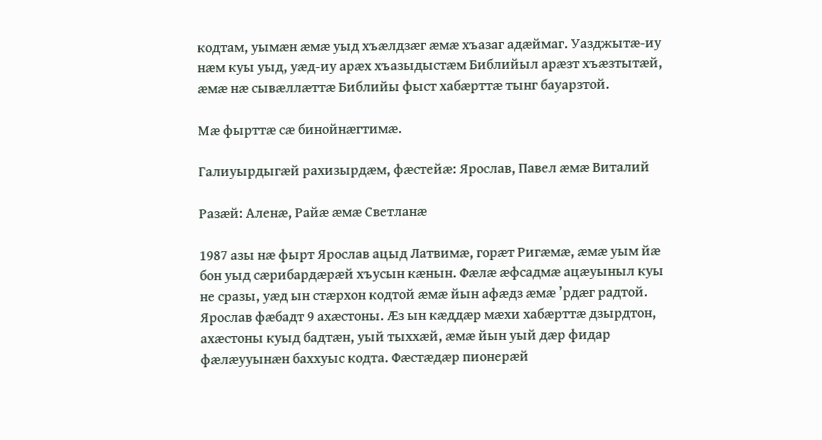кодтам, уымӕн ӕмӕ уыд хъӕлдзӕг ӕмӕ хъазаг адӕймаг. Уазджытӕ-иу нӕм куы уыд, уӕд-иу арӕх хъазыдыстӕм Библийыл арӕзт хъӕзтытӕй, ӕмӕ нӕ сывӕллӕттӕ Библийы фыст хабӕрттӕ тынг бауарзтой.

Мӕ фырттӕ сӕ бинойнӕгтимӕ.

Галиуырдыгӕй рахизырдӕм, фӕстейӕ: Ярослав, Павел ӕмӕ Виталий

Разӕй: Аленӕ, Райӕ ӕмӕ Светланӕ

1987 азы нӕ фырт Ярослав ацыд Латвимӕ, горӕт Ригӕмӕ, ӕмӕ уым йӕ бон уыд сӕрибардӕрӕй хъусын кӕнын. Фӕлӕ ӕфсадмӕ ацӕуыныл куы не сразы, уӕд ын стӕрхон кодтой ӕмӕ йын афӕдз ӕмӕ ’рдӕг радтой. Ярослав фӕбадт 9 ахӕстоны. Ӕз ын кӕддӕр мӕхи хабӕрттӕ дзырдтон, ахӕстоны куыд бадтӕн, уый тыххӕй, ӕмӕ йын уый дӕр фидар фӕлӕууынӕн баххуыс кодта. Фӕстӕдӕр пионерӕй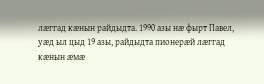лӕггад кӕнын райдыдта. 1990 азы нӕ фырт Павел, уӕд ыл цыд 19 азы, райдыдта пионерӕй лӕггад кӕнын ӕмӕ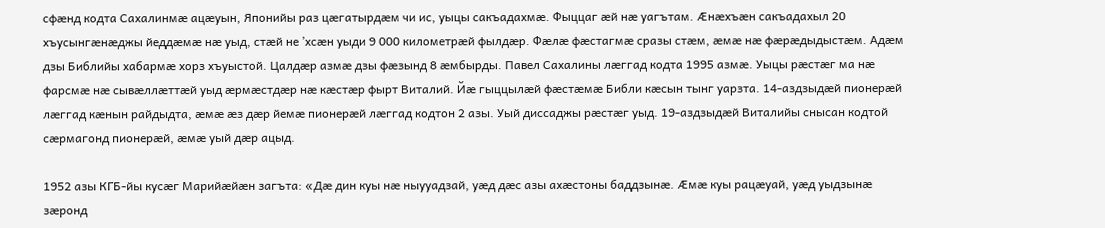сфӕнд кодта Сахалинмӕ ацӕуын, Японийы раз цӕгатырдӕм чи ис, уыцы сакъадахмӕ. Фыццаг ӕй нӕ уагътам. Ӕнӕхъӕн сакъадахыл 20 хъусынгӕнӕджы йеддӕмӕ нӕ уыд, стӕй не ’хсӕн уыди 9 000 километрӕй фылдӕр. Фӕлӕ фӕстагмӕ сразы стӕм, ӕмӕ нӕ фӕрӕдыдыстӕм. Адӕм дзы Библийы хабармӕ хорз хъуыстой. Цалдӕр азмӕ дзы фӕзынд 8 ӕмбырды. Павел Сахалины лӕггад кодта 1995 азмӕ. Уыцы рӕстӕг ма нӕ фарсмӕ нӕ сывӕллӕттӕй уыд ӕрмӕстдӕр нӕ кӕстӕр фырт Виталий. Йӕ гыццылӕй фӕстӕмӕ Библи кӕсын тынг уарзта. 14-аздзыдӕй пионерӕй лӕггад кӕнын райдыдта, ӕмӕ ӕз дӕр йемӕ пионерӕй лӕггад кодтон 2 азы. Уый диссаджы рӕстӕг уыд. 19-аздзыдӕй Виталийы снысан кодтой сӕрмагонд пионерӕй, ӕмӕ уый дӕр ацыд.

1952 азы КГБ-йы кусӕг Марийӕйӕн загъта: «Дӕ дин куы нӕ ныууадзай, уӕд дӕс азы ахӕстоны баддзынӕ. Ӕмӕ куы рацӕуай, уӕд уыдзынӕ зӕронд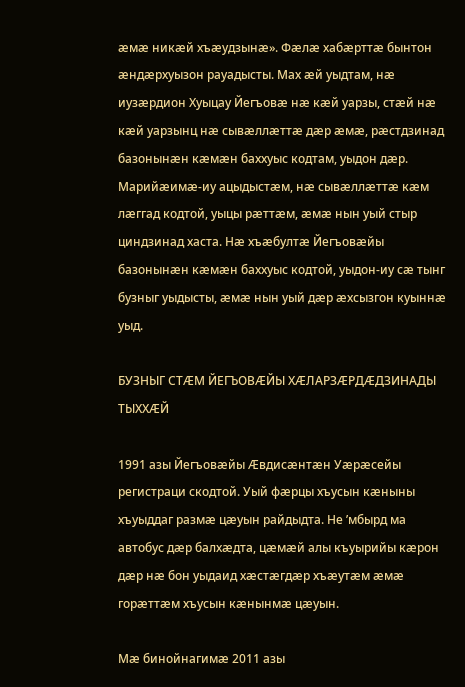ӕмӕ никӕй хъӕудзынӕ». Фӕлӕ хабӕрттӕ бынтон ӕндӕрхуызон рауадысты. Мах ӕй уыдтам, нӕ иузӕрдион Хуыцау Йегъовӕ нӕ кӕй уарзы, стӕй нӕ кӕй уарзынц нӕ сывӕллӕттӕ дӕр ӕмӕ, рӕстдзинад базонынӕн кӕмӕн баххуыс кодтам, уыдон дӕр. Марийӕимӕ-иу ацыдыстӕм, нӕ сывӕллӕттӕ кӕм лӕггад кодтой, уыцы рӕттӕм, ӕмӕ нын уый стыр циндзинад хаста. Нӕ хъӕбултӕ Йегъовӕйы базонынӕн кӕмӕн баххуыс кодтой, уыдон-иу сӕ тынг бузныг уыдысты, ӕмӕ нын уый дӕр ӕхсызгон куыннӕ уыд.

БУЗНЫГ СТӔМ ЙЕГЪОВӔЙЫ ХӔЛАРЗӔРДӔДЗИНАДЫ ТЫХХӔЙ

1991 азы Йегъовӕйы Ӕвдисӕнтӕн Уӕрӕсейы регистраци скодтой. Уый фӕрцы хъусын кӕныны хъуыддаг размӕ цӕуын райдыдта. Не ’мбырд ма автобус дӕр балхӕдта, цӕмӕй алы къуырийы кӕрон дӕр нӕ бон уыдаид хӕстӕгдӕр хъӕутӕм ӕмӕ горӕттӕм хъусын кӕнынмӕ цӕуын.

Мӕ бинойнагимӕ 2011 азы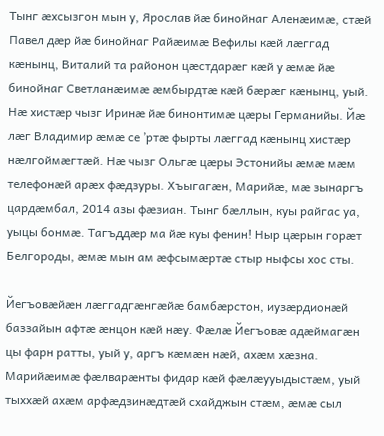Тынг ӕхсызгон мын у, Ярослав йӕ бинойнаг Аленӕимӕ, стӕй Павел дӕр йӕ бинойнаг Райӕимӕ Вефилы кӕй лӕггад кӕнынц, Виталий та районон цӕстдарӕг кӕй у ӕмӕ йӕ бинойнаг Светланӕимӕ ӕмбырдтӕ кӕй бӕрӕг кӕнынц, уый. Нӕ хистӕр чызг Иринӕ йӕ бинонтимӕ цӕры Германийы. Йӕ лӕг Владимир ӕмӕ се ’ртӕ фырты лӕггад кӕнынц хистӕр нӕлгоймӕгтӕй. Нӕ чызг Ольгӕ цӕры Эстонийы ӕмӕ мӕм телефонӕй арӕх фӕдзуры. Хъыгагӕн, Марийӕ, мӕ зынаргъ цардӕмбал, 2014 азы фӕзиан. Тынг бӕллын, куы райгас уа, уыцы бонмӕ. Тагъддӕр ма йӕ куы фенин! Ныр цӕрын горӕт Белгороды, ӕмӕ мын ам ӕфсымӕртӕ стыр ныфсы хос сты.

Йегъовӕйӕн лӕггадгӕнгӕйӕ бамбӕрстон, иузӕрдионӕй баззайын афтӕ ӕнцон кӕй нӕу. Фӕлӕ Йегъовӕ адӕймагӕн цы фарн ратты, уый у, аргъ кӕмӕн нӕй, ахӕм хӕзна. Марийӕимӕ фӕлварӕнты фидар кӕй фӕлӕууыдыстӕм, уый тыххӕй ахӕм арфӕдзинӕдтӕй схайджын стӕм, ӕмӕ сыл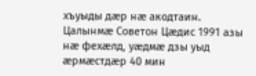хъуыды дӕр нӕ акодтаин. Цалынмӕ Советон Цӕдис 1991 азы нӕ фехӕлд, уӕдмӕ дзы уыд ӕрмӕстдӕр 40 мин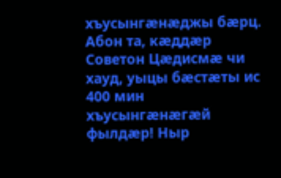хъусынгӕнӕджы бӕрц. Абон та, кӕддӕр Советон Цӕдисмӕ чи хауд, уыцы бӕстӕты ис 400 мин хъусынгӕнӕгӕй фылдӕр! Ныр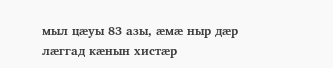мыл цӕуы 83 азы, ӕмӕ ныр дӕр лӕггад кӕнын хистӕр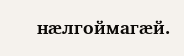нӕлгоймагӕй.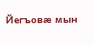Йегъовӕ мын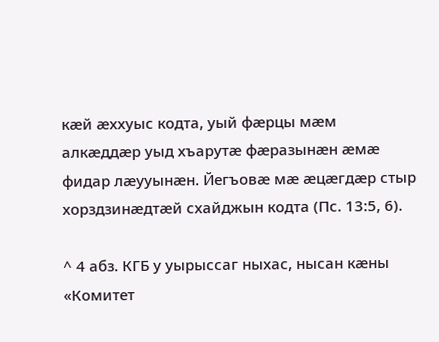кӕй ӕххуыс кодта, уый фӕрцы мӕм алкӕддӕр уыд хъарутӕ фӕразынӕн ӕмӕ фидар лӕууынӕн. Йегъовӕ мӕ ӕцӕгдӕр стыр хорздзинӕдтӕй схайджын кодта (Пс. 13:5, 6).

^ 4 абз. КГБ у уырыссаг ныхас, нысан кӕны «Комитет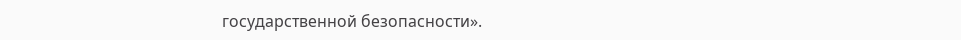государственной безопасности».